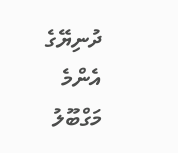ދުނިޔޭގެ އެންމެ މަގްބޫލު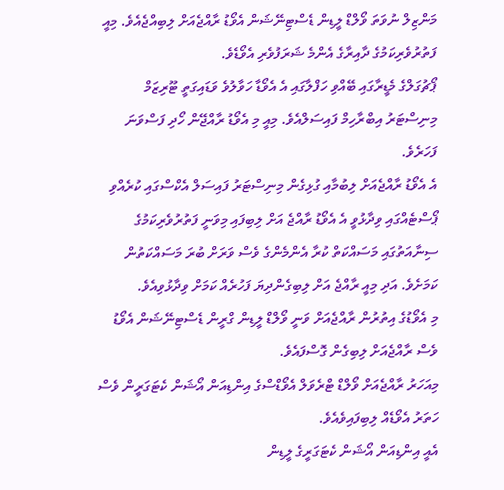މަންޒިލް ނުވަތަ ވޯލްޑް ލީޑިން ޑެސްޓިނޭޝަން އެވޯޑު ރާއްޖެއަށް ލިބިއްޖެއެވެ. މިއީ ފަތުރުވެރިކަމުގެ ދާއިރާގެ އެންމެ ޝަރަފުވެރި އެވޯޑެވެ.
ޕޯޗުގަލްގެ މެޑީރާގައި ބޭއްވި ހަފްލާގައި އެ އެވޯޑާ ހަވާލުވެ ވަޑައިގަތީ ޓޫރިޒަމް މިނިސްޓަރު އިބްރާހިމް ފައިސަލްއެވެ. މިއީ މި އެވޯޑު ރާއްޖޭން ހޯދި ފަސްވަނަ ފަހަރެވެ.
އެ އެވޯޑު ރާއްޖެއަށް ލިބުމާއި ގުޅިގެން މިނިސްޓަރު ފައިސަލް އެކްސްގައި ކުރެއްވި ޕޯސްޓެއްގައި ވިދާޅުވީ އެ އެވޯޑު ރާއްޖެ އަށް ލިބިފައި މިވަނީ ފަތުރުވެރިކަމުގެ ސިނާއަތުގައި މަސައްކަތް ކުރާ އެންމެންގެ ވެސް ވަރަށް ބުރަ މަސައްކަތުން ކަމަށެވެ. އަދި މިއީ ރާއްޖެ އަށް ލިބިގެންދިޔަ ފަހުރެއް ކަމަށް ވިދާޅުވިއެވެ.
މި އެވޯޑުގެ އިތުރުން ރާއްޖެއަށް ވަނީ ވޯލްޑް ލީޑިން ގްރީން ޑެސްޓިނޭޝަން އެވޯޑު ވެސް ރާއްޖެއަށް ލިބިގެން ގޮސްފައެވެ.
މިއަހަރު ރާއްޖެއަށް ވޯލްޑް ޓްރެވަލް އެވޯޑްސްގެ އިންޑިއަން އޯޝަން ކެޓަގަރީން ވެސް ހަތަރު އެވޯޑެއް ލިބިފައިވެއެވެ.
އެއީ އިންޑިއަން އޯޝަން ކެޓަގަރީގެ ލީޑިން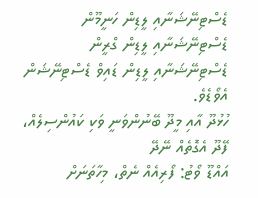ޑެސްޓިނޭޝަނާއި ލީޑިން ހަނީމޫން ޑެސްޓިނޭޝަނާއި ލީޑިން ގްރީން ޑެސްޓިނޭޝަނާއި ލީޑިން ޑައިވް ޑެސްޓިނޭޝަން އެވޯޑެވެ.
ހުޅުދޫ އާއި މީދޫ ބޭނުންވަނީ ވަކި ކައުންސިލެއް، ފޭދޫ އެގޮތެއް ނޭދޭ
އައްޑޫ ވޯޓު: ފޯރިއެއް ނެތް، މިހާތަނަށް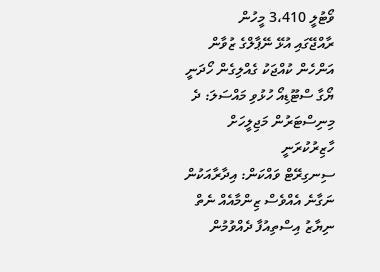ވޯޓުލީ 3،410 މީހުން
ރާއްޖޭގައި އުޅޭ ނޭޕާލްގެ ޒުވާން އަންހެން ކުއްޖަކު ގެއްލިގެން ހޯދަނީ
ޔޯގާ ސްޓޫޑިއޯ ހުޅުވި މައްސަލަ: ދެ މިނިސްޓަރުން މަޖިލީހަށް ހާޒިރުކުރަނީ
ސިނގިރޭޓް ވައްކަން: އިދާރާއަކުން ނަގާނެ އެއްވެސް ޒިންމާއެއް ނެތް
ނިޔާޒު އިސްތިއުފާ ދެއްވުމުން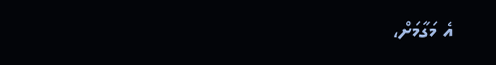އެ މަގާމަށް،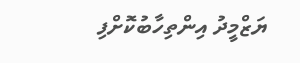ޔަޒްމީދު އިންތިހާބުކޮށްފި